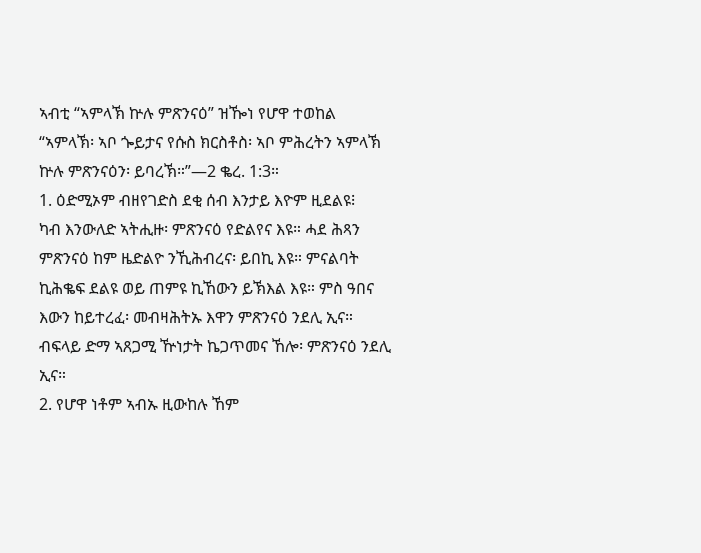ኣብቲ “ኣምላኽ ኵሉ ምጽንናዕ” ዝዀነ የሆዋ ተወከል
“ኣምላኽ፡ ኣቦ ጐይታና የሱስ ክርስቶስ፡ ኣቦ ምሕረትን ኣምላኽ ኵሉ ምጽንናዕን፡ ይባረኽ።”—2 ቈረ. 1:3።
1. ዕድሚኦም ብዘየገድስ ደቂ ሰብ እንታይ እዮም ዚደልዩ፧
ካብ እንውለድ ኣትሒዙ፡ ምጽንናዕ የድልየና እዩ። ሓደ ሕጻን ምጽንናዕ ከም ዜድልዮ ንኺሕብረና፡ ይበኪ እዩ። ምናልባት ኪሕቈፍ ደልዩ ወይ ጠምዩ ኪኸውን ይኽእል እዩ። ምስ ዓበና እውን ከይተረፈ፡ መብዛሕትኡ እዋን ምጽንናዕ ንደሊ ኢና። ብፍላይ ድማ ኣጸጋሚ ዅነታት ኬጋጥመና ኸሎ፡ ምጽንናዕ ንደሊ ኢና።
2. የሆዋ ነቶም ኣብኡ ዚውከሉ ኸም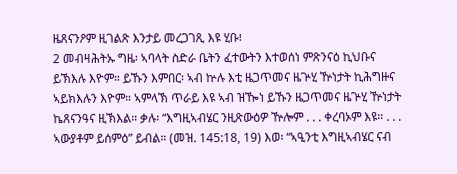ዜጸናንዖም ዚገልጽ እንታይ መረጋገጺ እዩ ሂቡ፧
2 መብዛሕትኡ ግዜ፡ ኣባላት ስድራ ቤትን ፈተውትን እተወሰነ ምጽንናዕ ኪህቡና ይኽእሉ እዮም። ይኹን እምበር፡ ኣብ ኵሉ እቲ ዜጋጥመና ዜጕሂ ዅነታት ኪሕግዙና ኣይክእሉን እዮም። ኣምላኽ ጥራይ እዩ ኣብ ዝዀነ ይኹን ዜጋጥመና ዜጕሂ ዅነታት ኬጸናንዓና ዚኽእል። ቃሉ፡ “እግዚኣብሄር ንዚጽውዕዎ ዅሎም . . . ቀረባኦም እዩ። . . . ኣውያቶም ይሰምዕ” ይብል። (መዝ. 145:18, 19) እወ፡ “ኣዒንቲ እግዚኣብሄር ናብ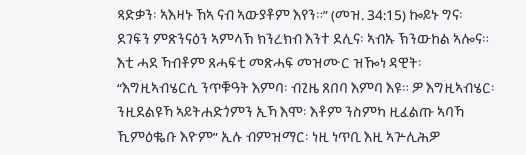ጻድቃን፡ ኣእዛኑ ኸኣ ናብ ኣውያቶም እየን።” (መዝ. 34:15) ኰይኑ ግና፡ ደገፍን ምጽንናዕን ኣምላኽ ክንረክብ እንተ ደሊና፡ ኣብኡ ኽንውከል ኣሎና። እቲ ሓደ ኻብቶም ጸሓፍቲ መጽሓፍ መዝሙር ዝዀነ ዳዊት፡ “እግዚኣብሄርሲ ንጥቑዓት እምባ፡ ብጊዜ ጸበባ እምባ እዩ። ዎ እግዚኣብሄር፡ ንዚደልዩኻ ኣይትሐድጎምን ኢኻ እሞ፡ እቶም ንስምካ ዚፈልጡ ኣባኻ ኺምዕቈቡ እዮም” ኢሉ ብምዝማር፡ ነዚ ነጥቢ እዚ ኣጕሊሕዎ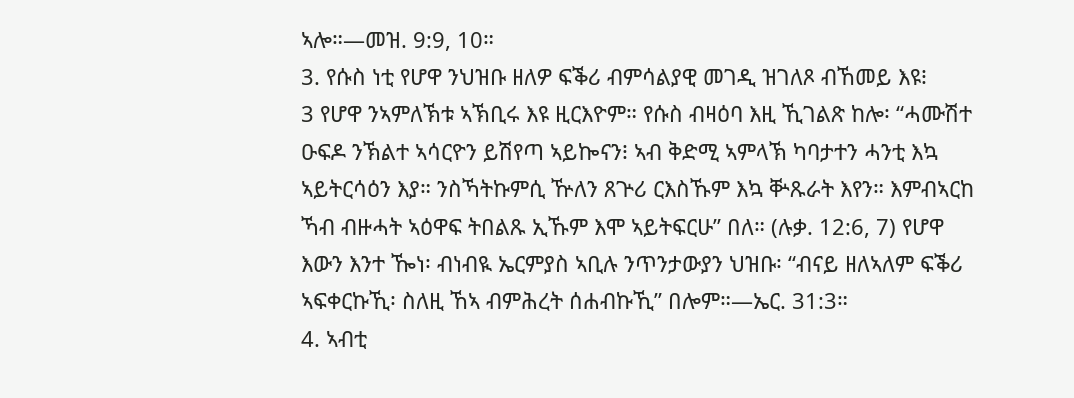ኣሎ።—መዝ. 9:9, 10።
3. የሱስ ነቲ የሆዋ ንህዝቡ ዘለዎ ፍቕሪ ብምሳልያዊ መገዲ ዝገለጾ ብኸመይ እዩ፧
3 የሆዋ ንኣምለኽቱ ኣኽቢሩ እዩ ዚርእዮም። የሱስ ብዛዕባ እዚ ኺገልጽ ከሎ፡ “ሓሙሽተ ዑፍዶ ንኽልተ ኣሳርዮን ይሽየጣ ኣይኰናን፧ ኣብ ቅድሚ ኣምላኽ ካባታተን ሓንቲ እኳ ኣይትርሳዕን እያ። ንስኻትኩምሲ ዅለን ጸጕሪ ርእስኹም እኳ ቝጹራት እየን። እምብኣርከ ኻብ ብዙሓት ኣዕዋፍ ትበልጹ ኢኹም እሞ ኣይትፍርሁ” በለ። (ሉቃ. 12:6, 7) የሆዋ እውን እንተ ዀነ፡ ብነብዪ ኤርምያስ ኣቢሉ ንጥንታውያን ህዝቡ፡ “ብናይ ዘለኣለም ፍቕሪ ኣፍቀርኩኺ፡ ስለዚ ኸኣ ብምሕረት ሰሐብኩኺ” በሎም።—ኤር. 31:3።
4. ኣብቲ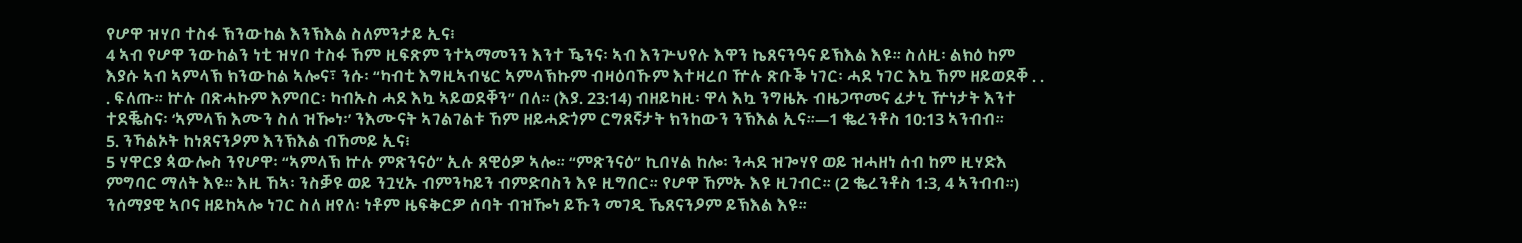የሆዋ ዝሃቦ ተስፋ ኽንውከል እንኽእል ስለምንታይ ኢና፧
4 ኣብ የሆዋ ንውከልን ነቲ ዝሃቦ ተስፋ ኸም ዚፍጽም ንተኣማመንን እንተ ዄንና፡ ኣብ እንጕህየሉ እዋን ኬጸናንዓና ይኽእል እዩ። ስለዚ፡ ልክዕ ከም እያሱ ኣብ ኣምላኽ ክንውከል ኣሎና፣ ንሱ፡ “ካብቲ እግዚኣብሄር ኣምላኽኩም ብዛዕባኹም እተዛረቦ ዅሉ ጽቡቕ ነገር፡ ሓደ ነገር እኳ ኸም ዘይወደቐ . . . ፍለጡ። ኵሉ በጽሓኩም እምበር፡ ካብኡስ ሓደ እኳ ኣይወደቐን” በለ። (እያ. 23:14) ብዘይካዚ፡ ዋላ እኳ ንግዜኡ ብዜጋጥመና ፈታኒ ዅነታት እንተ ተደቘስና፡ ‘ኣምላኽ እሙን ስለ ዝዀነ፡’ ንእሙናት ኣገልገልቱ ኸም ዘይሓድጎም ርግጸኛታት ክንከውን ንኽእል ኢና።—1 ቈረንቶስ 10:13 ኣንብብ።
5. ንኻልኦት ከነጸናንዖም እንኽእል ብኸመይ ኢና፧
5 ሃዋርያ ጳውሎስ ንየሆዋ፡ “ኣምላኽ ኵሉ ምጽንናዕ” ኢሉ ጸዊዕዎ ኣሎ። “ምጽንናዕ” ኪበሃል ከሎ፡ ንሓደ ዝጐሃየ ወይ ዝሓዘነ ሰብ ከም ዚሃድእ ምግባር ማለት እዩ። እዚ ኸኣ፡ ንስቓዩ ወይ ንጓሂኡ ብምንካይን ብምድባስን እዩ ዚግበር። የሆዋ ኸምኡ እዩ ዚገብር። (2 ቈረንቶስ 1:3, 4 ኣንብብ።) ንሰማያዊ ኣቦና ዘይከኣሎ ነገር ስለ ዘየለ፡ ነቶም ዜፍቅርዎ ሰባት ብዝዀነ ይኹን መገዲ ኼጸናንዖም ይኽእል እዩ።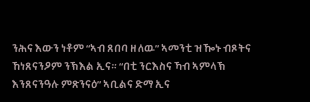ንሕና እውን ነቶም “ኣብ ጸበባ ዘለዉ” ኣመንቲ ዝዀኑ ብጾትና ኸነጸናንዖም ንኽእል ኢና። “በቲ ንርእስና ኻብ ኣምላኽ እንጸናንዓሉ ምጽንናዕ” ኣቢልና ድማ ኢና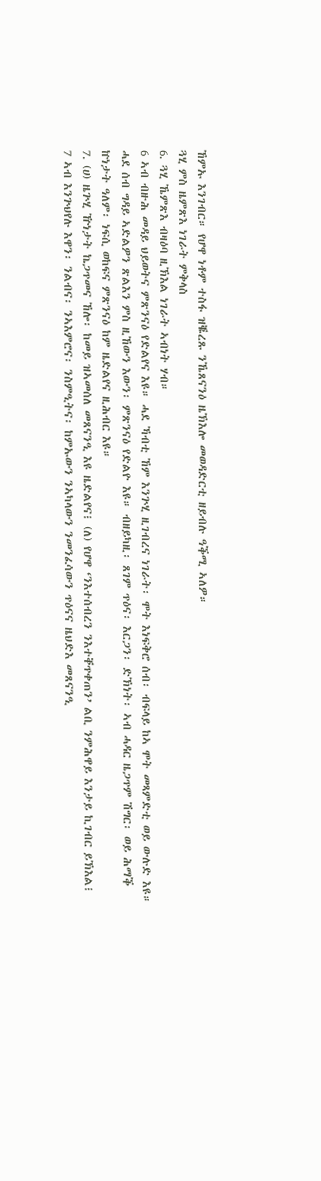ኸምኡ እንገብር። የሆዋ ነቶም ተስፋ ዝቘረጹ ንኼጸናንዕ ዜኽእሎ መወዳድርቲ ዘይብሉ ዓቕሚ ኣለዎ።
ጓሂ ምስ ዜምጽእ ነገራት ምቅላስ
6. ጓሂ ኼምጽእ ብዛዕባ ዚኽእል ነገራት ኣብነት ሃብ።
6 ኣብ ብዙሕ መዳይ ህይወትና ምጽንናዕ የድልየና እዩ። ሓደ ኻብቲ ኸም እንጕሂ ዚገብረና ነገራት፡ ሞት እነፍቅሮ ሰብ፡ ብፍላይ ከኣ ሞት መጻምድቲ ወይ ውሉድ እዩ። ሓደ ሰብ ግዳይ ኣድልዎን ጽልእን ምስ ዚኸውን እውን፡ ምጽንናዕ የድልዮ እዩ። ብዘይካዚ፡ ጸገም ጥዕና፡ እርጋን፡ ድኽነት፡ ኣብ ሓዳር ዜጋጥም ሽግር፡ ወይ ሕማቕ ኵነታት ዓለም፡ ነፍሲ ወከፍና ምጽንናዕ ከም ዜድልየና ዚሕብር እዩ።
7. (ሀ) ዜጕሂ ዅነታት ኬጋጥመና ኸሎ፡ ከመይ ዝኣመሰለ መጸናንዒ እዩ ዜድልየና፧ (ለ) የሆዋ ‘ንእተሰብረን ንእተቐጥቀጠን’ ልቢ ንምሕዋይ እንታይ ኪገብር ይኽእል፧
7 ኣብ እንጕህየሉ እዋን፡ ንልብና፡ ንኣእምሮና፡ ንስምዒትና፡ ከምኡውን ንኣካላውን ንመንፈሳውን ጥዕናና ዜህድእ መጸናንዒ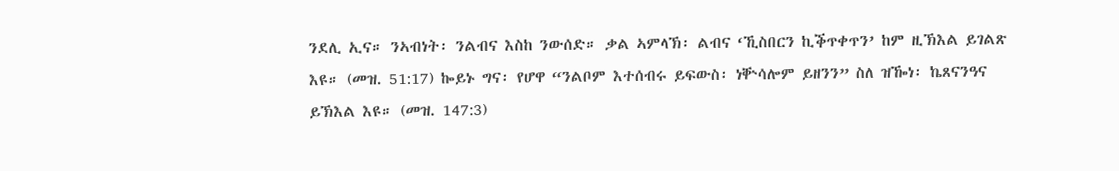ንደሊ ኢና። ንኣብነት፡ ንልብና እስከ ንውሰድ። ቃል ኣምላኽ፡ ልብና ‘ኺስበርን ኪቕጥቀጥን’ ከም ዚኽእል ይገልጽ እዩ። (መዝ. 51:17) ኰይኑ ግና፡ የሆዋ “ንልቦም እተሰብሩ ይፍውስ፡ ነቝሳሎም ይዘንን” ስለ ዝዀነ፡ ኬጸናንዓና ይኽእል እዩ። (መዝ. 147:3)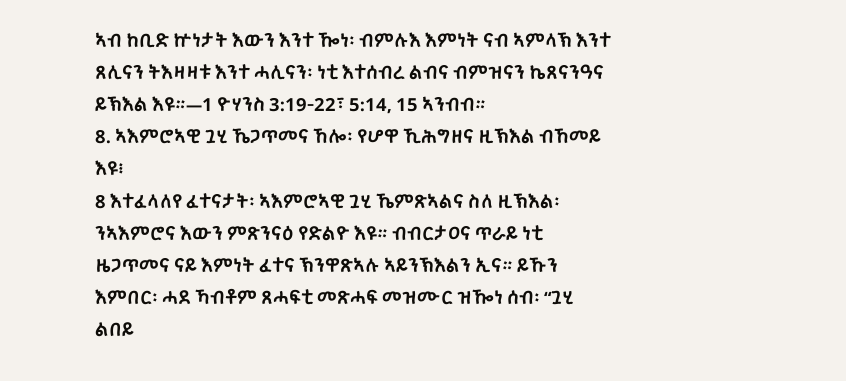ኣብ ከቢድ ኵነታት እውን እንተ ዀነ፡ ብምሉእ እምነት ናብ ኣምላኽ እንተ ጸሊናን ትእዛዛቱ እንተ ሓሊናን፡ ነቲ እተሰብረ ልብና ብምዝናን ኬጸናንዓና ይኽእል እዩ።—1 ዮሃንስ 3:19-22፣ 5:14, 15 ኣንብብ።
8. ኣእምሮኣዊ ጓሂ ኼጋጥመና ኸሎ፡ የሆዋ ኺሕግዘና ዚኽእል ብኸመይ እዩ፧
8 እተፈላለየ ፈተናታት፡ ኣእምሮኣዊ ጓሂ ኼምጽኣልና ስለ ዚኽእል፡ ንኣእምሮና እውን ምጽንናዕ የድልዮ እዩ። ብብርታዐና ጥራይ ነቲ ዜጋጥመና ናይ እምነት ፈተና ኽንዋጽኣሉ ኣይንኽእልን ኢና። ይኹን እምበር፡ ሓደ ኻብቶም ጸሓፍቲ መጽሓፍ መዝሙር ዝዀነ ሰብ፡ “ጓሂ ልበይ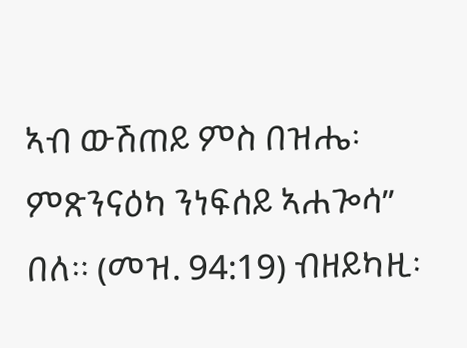ኣብ ውሽጠይ ምስ በዝሔ፡ ምጽንናዕካ ንነፍሰይ ኣሐጐሳ” በለ። (መዝ. 94:19) ብዘይካዚ፡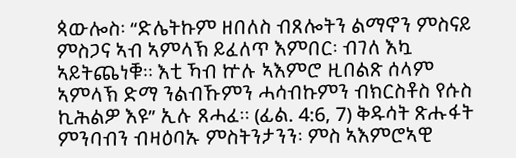ጳውሎስ፡ “ድሌትኩም ዘበለስ ብጸሎትን ልማኖን ምስናይ ምስጋና ኣብ ኣምላኽ ይፈለጥ እምበር፡ ብገለ እኳ ኣይትጨነቑ። እቲ ኻብ ኵሉ ኣእምሮ ዚበልጽ ሰላም ኣምላኽ ድማ ንልብኹምን ሓሳብኩምን ብክርስቶስ የሱስ ኪሕልዎ እዩ” ኢሉ ጸሓፈ። (ፊል. 4:6, 7) ቅዱሳት ጽሑፋት ምንባብን ብዛዕባኡ ምስትንታንን፡ ምስ ኣእምሮኣዊ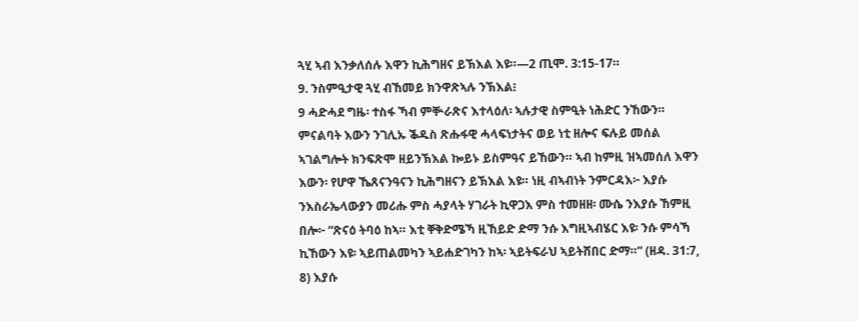ጓሂ ኣብ እንቃለሰሉ እዋን ኪሕግዘና ይኽእል እዩ።—2 ጢሞ. 3:15-17።
9. ንስምዒታዊ ጓሂ ብኸመይ ክንዋጽኣሉ ንኽእል፧
9 ሓድሓደ ግዜ፡ ተስፋ ኻብ ምቝራጽና እተላዕለ፡ ኣሉታዊ ስምዒት ነሕድር ንኸውን። ምናልባት እውን ንገሊኡ ቕዱስ ጽሑፋዊ ሓላፍነታትና ወይ ነቲ ዘሎና ፍሉይ መሰል ኣገልግሎት ክንፍጽሞ ዘይንኽእል ኰይኑ ይስምዓና ይኸውን። ኣብ ከምዚ ዝኣመሰለ እዋን እውን፡ የሆዋ ኼጸናንዓናን ኪሕግዘናን ይኽእል እዩ። ነዚ ብኣብነት ንምርዳእ፦ እያሱ ንእስራኤላውያን መሪሑ ምስ ሓያላት ሃገራት ኪዋጋእ ምስ ተመዘዘ፡ ሙሴ ንእያሱ ኸምዚ በሎ፦ “ጽናዕ ትባዕ ከኣ። እቲ ቐቅድሜኻ ዚኸይድ ድማ ንሱ እግዚኣብሄር እዩ፡ ንሱ ምሳኻ ኪኸውን እዩ፡ ኣይጠልመካን ኣይሐድገካን ከኣ፡ ኣይትፍራህ ኣይትሸበር ድማ።” (ዘዳ. 31:7, 8) እያሱ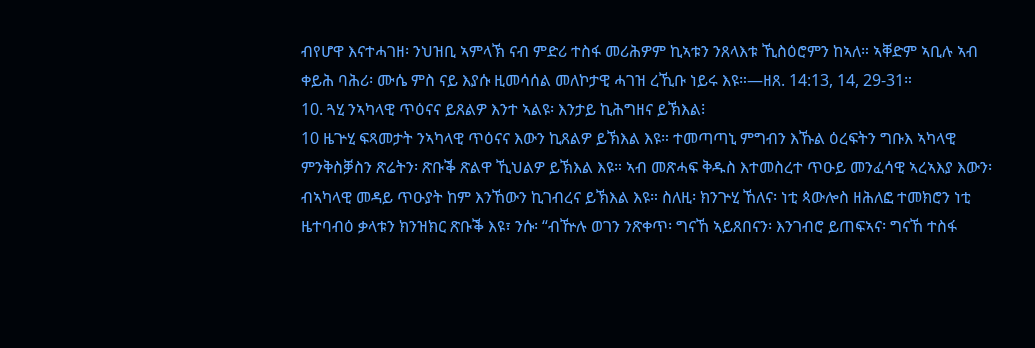ብየሆዋ እናተሓገዘ፡ ንህዝቢ ኣምላኽ ናብ ምድሪ ተስፋ መሪሕዎም ኪኣቱን ንጸላእቱ ኺስዕሮምን ከኣለ። ኣቐድም ኣቢሉ ኣብ ቀይሕ ባሕሪ፡ ሙሴ ምስ ናይ እያሱ ዚመሳሰል መለኮታዊ ሓገዝ ረኺቡ ነይሩ እዩ።—ዘጸ. 14:13, 14, 29-31።
10. ጓሂ ንኣካላዊ ጥዕናና ይጸልዎ እንተ ኣልዩ፡ እንታይ ኪሕግዘና ይኽእል፧
10 ዜጕሂ ፍጻመታት ንኣካላዊ ጥዕናና እውን ኪጸልዎ ይኽእል እዩ። ተመጣጣኒ ምግብን እኹል ዕረፍትን ግቡእ ኣካላዊ ምንቅስቓስን ጽሬትን፡ ጽቡቕ ጽልዋ ኺህልዎ ይኽእል እዩ። ኣብ መጽሓፍ ቅዱስ እተመስረተ ጥዑይ መንፈሳዊ ኣረኣእያ እውን፡ ብኣካላዊ መዳይ ጥዑያት ከም እንኸውን ኪገብረና ይኽእል እዩ። ስለዚ፡ ክንጕሂ ኸለና፡ ነቲ ጳውሎስ ዘሕለፎ ተመክሮን ነቲ ዜተባብዕ ቃላቱን ክንዝክር ጽቡቕ እዩ፣ ንሱ፡ “ብዅሉ ወገን ንጽቀጥ፡ ግናኸ ኣይጸበናን፡ እንገብሮ ይጠፍኣና፡ ግናኸ ተስፋ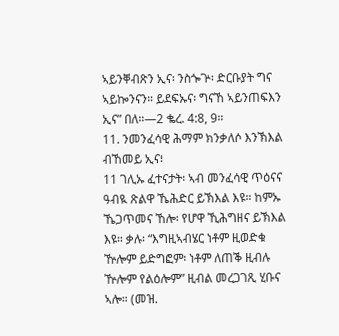ኣይንቐብጽን ኢና፡ ንስጐጕ፡ ድርቡያት ግና ኣይኰንናን። ይደፍኡና፡ ግናኸ ኣይንጠፍእን ኢና” በለ።—2 ቈረ. 4:8, 9።
11. ንመንፈሳዊ ሕማም ክንቃለሶ እንኽእል ብኸመይ ኢና፧
11 ገሊኡ ፈተናታት፡ ኣብ መንፈሳዊ ጥዕናና ዓብዪ ጽልዋ ኼሕድር ይኽእል እዩ። ከምኡ ኼጋጥመና ኸሎ፡ የሆዋ ኺሕግዘና ይኽእል እዩ። ቃሉ፡ “እግዚኣብሄር ነቶም ዚወድቁ ዅሎም ይድግፎም፡ ነቶም ለጠቕ ዚብሉ ዅሎም የልዕሎም” ዚብል መረጋገጺ ሂቡና ኣሎ። (መዝ.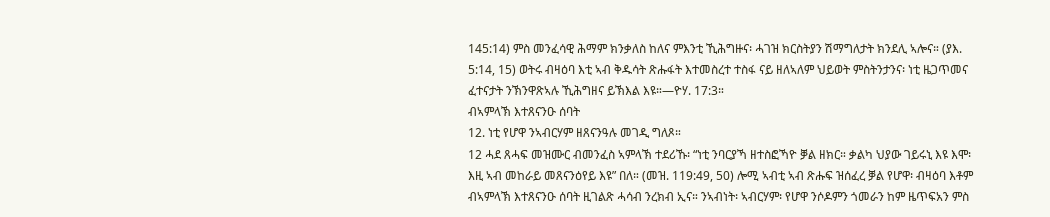145:14) ምስ መንፈሳዊ ሕማም ክንቃለስ ከለና ምእንቲ ኺሕግዙና፡ ሓገዝ ክርስትያን ሽማግለታት ክንደሊ ኣሎና። (ያእ. 5:14, 15) ወትሩ ብዛዕባ እቲ ኣብ ቅዱሳት ጽሑፋት እተመስረተ ተስፋ ናይ ዘለኣለም ህይወት ምስትንታንና፡ ነቲ ዜጋጥመና ፈተናታት ንኽንዋጽኣሉ ኺሕግዘና ይኽእል እዩ።—ዮሃ. 17:3።
ብኣምላኽ እተጸናንዑ ሰባት
12. ነቲ የሆዋ ንኣብርሃም ዘጸናንዓሉ መገዲ ግለጾ።
12 ሓደ ጸሓፍ መዝሙር ብመንፈስ ኣምላኽ ተደሪኹ፡ “ነቲ ንባርያኻ ዘተስፎኻዮ ቓል ዘክር። ቃልካ ህያው ገይሩኒ እዩ እሞ፡ እዚ ኣብ መከራይ መጸናንዕየይ እዩ” በለ። (መዝ. 119:49, 50) ሎሚ ኣብቲ ኣብ ጽሑፍ ዝሰፈረ ቓል የሆዋ፡ ብዛዕባ እቶም ብኣምላኽ እተጸናንዑ ሰባት ዚገልጽ ሓሳብ ንረክብ ኢና። ንኣብነት፡ ኣብርሃም፡ የሆዋ ንሶዶምን ጎመራን ከም ዜጥፍአን ምስ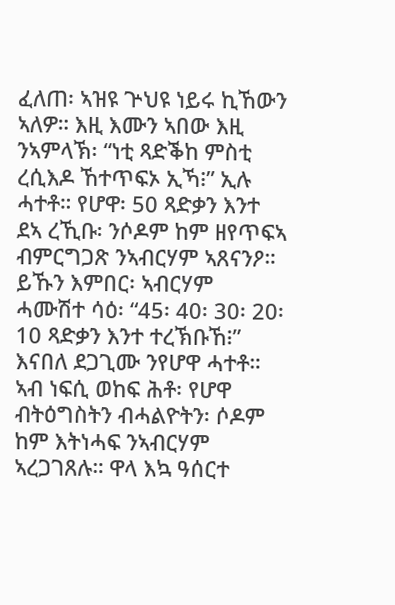ፈለጠ፡ ኣዝዩ ጕህዩ ነይሩ ኪኸውን ኣለዎ። እዚ እሙን ኣበው እዚ ንኣምላኽ፡ “ነቲ ጻድቕከ ምስቲ ረሲእዶ ኸተጥፍኦ ኢኻ፧” ኢሉ ሓተቶ። የሆዋ፡ 50 ጻድቃን እንተ ደኣ ረኺቡ፡ ንሶዶም ከም ዘየጥፍኣ ብምርግጋጽ ንኣብርሃም ኣጸናንዖ። ይኹን እምበር፡ ኣብርሃም ሓሙሽተ ሳዕ፡ “45፡ 40፡ 30፡ 20፡ 10 ጻድቃን እንተ ተረኽቡኸ፧” እናበለ ደጋጊሙ ንየሆዋ ሓተቶ። ኣብ ነፍሲ ወከፍ ሕቶ፡ የሆዋ ብትዕግስትን ብሓልዮትን፡ ሶዶም ከም እትነሓፍ ንኣብርሃም ኣረጋገጸሉ። ዋላ እኳ ዓሰርተ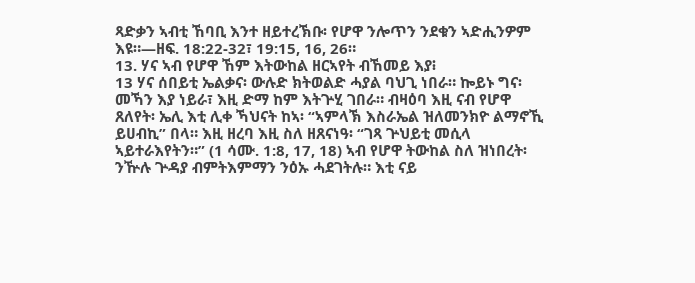ጻድቃን ኣብቲ ኸባቢ እንተ ዘይተረኽቡ፡ የሆዋ ንሎጥን ንደቁን ኣድሒንዎም እዩ።—ዘፍ. 18:22-32፣ 19:15, 16, 26።
13. ሃና ኣብ የሆዋ ኸም እትውከል ዘርኣየት ብኸመይ እያ፧
13 ሃና ሰበይቲ ኤልቃና፡ ውሉድ ክትወልድ ሓያል ባህጊ ነበራ። ኰይኑ ግና፡ መኻን እያ ነይራ፣ እዚ ድማ ከም እትጕሂ ገበራ። ብዛዕባ እዚ ናብ የሆዋ ጸለየት፡ ኤሊ እቲ ሊቀ ኻህናት ከኣ፡ “ኣምላኽ እስራኤል ዝለመንክዮ ልማኖኺ ይሀብኪ” በላ። እዚ ዘረባ እዚ ስለ ዘጸናነዓ፡ “ገጻ ጕህይቲ መሲላ ኣይተራእየትን።” (1 ሳሙ. 1:8, 17, 18) ኣብ የሆዋ ትውከል ስለ ዝነበረት፡ ንዅሉ ጕዳያ ብምትእምማን ንዕኡ ሓደገትሉ። እቲ ናይ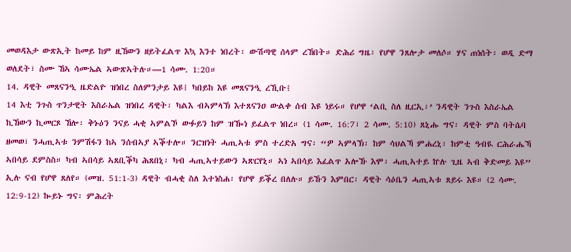መወዳእታ ውጽኢት ከመይ ከም ዚኸውን ዘይትፈልጥ እኳ እንተ ነበረት፡ ውሽጣዊ ሰላም ረኸበት። ድሕሪ ግዜ፡ የሆዋ ንጸሎታ መለሶ። ሃና ጠነሰት፡ ወዲ ድማ ወለደት፣ ስሙ ኸኣ ሳሙኤል ኣውጽኣትሉ።—1 ሳሙ. 1:20።
14. ዳዊት መጸናንዒ ዜድልዮ ዝነበረ ስለምንታይ እዩ፧ ካበይከ እዩ መጸናንዒ ረኺቡ፧
14 እቲ ንጉስ ጥንታዊት እስራኤል ዝነበረ ዳዊት፡ ካልእ ብኣምላኽ እተጸናንዐ ውልቀ ሰብ እዩ ነይሩ። የሆዋ ‘ልቢ ስለ ዚርኢ፡’ ንዳዊት ንጉስ እስራኤል ኪኸውን ኪመርጾ ኸሎ፡ ቅኑዕን ንናይ ሓቂ ኣምልኾ ውፉይን ከም ዝዀነ ይፈልጥ ነበረ። (1 ሳሙ. 16:7፣ 2 ሳሙ. 5:10) ጸኒሑ ግና፡ ዳዊት ምስ ባትሴባ ዘመወ፣ ንሓጢኣቱ ንምሽፋን ከኣ ንሰብኣያ ኣቕተሎ። ንርዝነት ሓጢኣቱ ምስ ተረድአ ግና፡ “ዎ ኣምላኽ፡ ከም ሳህልኻ ምሐረኒ፡ ከምቲ ዓብዪ ርሕራሔኻ ኣበሳይ ደምስስ። ካብ ኣበሳይ ኣጸቢቕካ ሕጸበኒ፡ ካብ ሓጢኣተይውን ኣጽርየኒ። ኣነ ኣበሳይ እፈልጥ አሎኹ እሞ፡ ሓጢኣተይ ኵሉ ጊዜ ኣብ ቅድመይ እዩ” ኢሉ ናብ የሆዋ ጸለየ። (መዝ. 51:1-3) ዳዊት ብሓቂ ስለ እተነስሐ፡ የሆዋ ይቕረ በለሉ። ይኹን እምበር፡ ዳዊት ሳዕቤን ሓጢኣቱ ጸይሩ እዩ። (2 ሳሙ. 12:9-12) ኰይኑ ግና፡ ምሕረት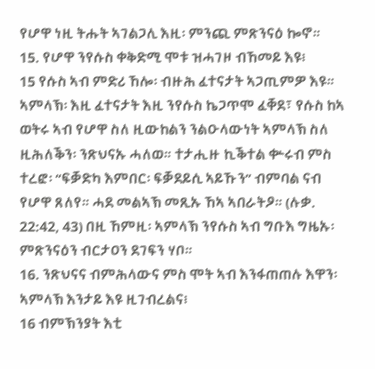የሆዋ ነዚ ትሑት ኣገልጋሊ እዚ፡ ምንጪ ምጽንናዕ ኰኖ።
15. የሆዋ ንየሱስ ቀቅድሚ ሞቱ ዝሓገዞ ብኸመይ እዩ፧
15 የሱስ ኣብ ምድሪ ኸሎ፡ ብዙሕ ፈተናታት ኣጋጢምዎ እዩ። ኣምላኽ፡ እዚ ፈተናታት እዚ ንየሱስ ኬጋጥሞ ፈቐደ፣ የሱስ ከኣ ወትሩ ኣብ የሆዋ ስለ ዚውከልን ንልዑላውነት ኣምላኽ ስለ ዚሕለቕን፡ ንጽህናኡ ሓለወ። ተታሒዙ ኪቕተል ቍሩብ ምስ ተረፎ፡ “ፍቓድካ እምበር፡ ፍቓደይሲ ኣይኹን” ብምባል ናብ የሆዋ ጸለየ። ሓደ መልኣኽ መጺኡ ኸኣ ኣበራትዖ። (ሉቃ. 22:42, 43) በዚ ኸምዚ፡ ኣምላኽ ንየሱስ ኣብ ግቡእ ግዜኡ፡ ምጽንናዕን ብርታዐን ደገፍን ሃቦ።
16. ንጽህናና ብምሕላውና ምስ ሞት ኣብ እንፋጠጠሉ እዋን፡ ኣምላኽ እንታይ እዩ ዚገብረልና፧
16 ብምኽንያት እቲ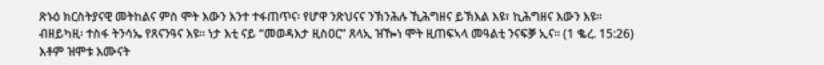ጽኑዕ ክርስትያናዊ መትከልና ምስ ሞት እውን እንተ ተፋጠጥና፡ የሆዋ ንጽህናና ንኽንሕሉ ኺሕግዘና ይኽእል እዩ፣ ኪሕግዘና እውን እዩ። ብዘይካዚ፡ ተስፋ ትንሳኤ የጸናንዓና እዩ። ነታ እቲ ናይ “መወዳእታ ዚስዐር” ጸላኢ ዝዀነ ሞት ዚጠፍኣላ መዓልቲ ንናፍቓ ኢና። (1 ቈረ. 15:26) እቶም ዝሞቱ እሙናት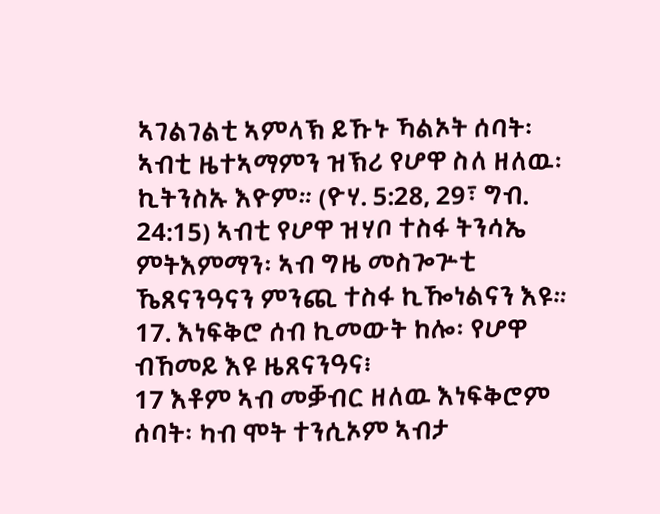ኣገልገልቲ ኣምላኽ ይኹኑ ኻልኦት ሰባት፡ ኣብቲ ዜተኣማምን ዝኽሪ የሆዋ ስለ ዘለዉ፡ ኪትንስኡ እዮም። (ዮሃ. 5:28, 29፣ ግብ. 24:15) ኣብቲ የሆዋ ዝሃቦ ተስፋ ትንሳኤ ምትእምማን፡ ኣብ ግዜ መስጐጕቲ ኼጸናንዓናን ምንጪ ተስፋ ኪዀነልናን እዩ።
17. እነፍቅሮ ሰብ ኪመውት ከሎ፡ የሆዋ ብኸመይ እዩ ዜጸናንዓና፧
17 እቶም ኣብ መቓብር ዘለዉ እነፍቅሮም ሰባት፡ ካብ ሞት ተንሲኦም ኣብታ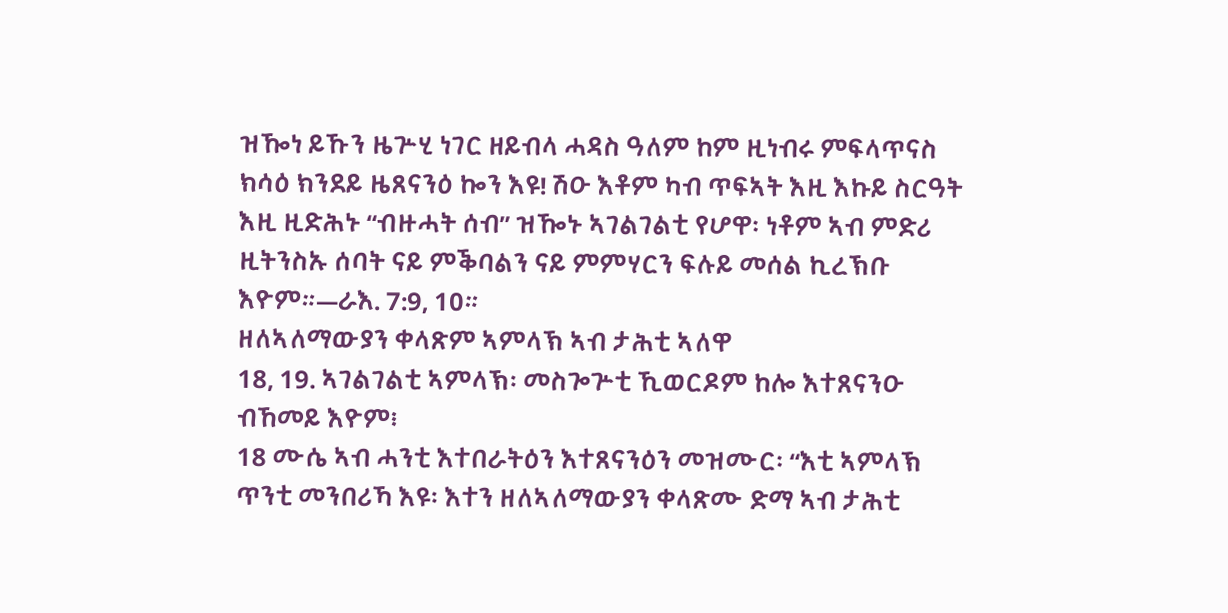ዝዀነ ይኹን ዜጕሂ ነገር ዘይብላ ሓዳስ ዓለም ከም ዚነብሩ ምፍላጥናስ ክሳዕ ክንደይ ዜጸናንዕ ኰን እዩ! ሽዑ እቶም ካብ ጥፍኣት እዚ እኩይ ስርዓት እዚ ዚድሕኑ “ብዙሓት ሰብ” ዝዀኑ ኣገልገልቲ የሆዋ፡ ነቶም ኣብ ምድሪ ዚትንስኡ ሰባት ናይ ምቕባልን ናይ ምምሃርን ፍሉይ መሰል ኪረኽቡ እዮም።—ራእ. 7:9, 10።
ዘለኣለማውያን ቀላጽም ኣምላኽ ኣብ ታሕቲ ኣለዋ
18, 19. ኣገልገልቲ ኣምላኽ፡ መስጐጕቲ ኺወርዶም ከሎ እተጸናንዑ ብኸመይ እዮም፧
18 ሙሴ ኣብ ሓንቲ እተበራትዕን እተጸናንዕን መዝሙር፡ “እቲ ኣምላኽ ጥንቲ መንበሪኻ እዩ፡ እተን ዘለኣለማውያን ቀላጽሙ ድማ ኣብ ታሕቲ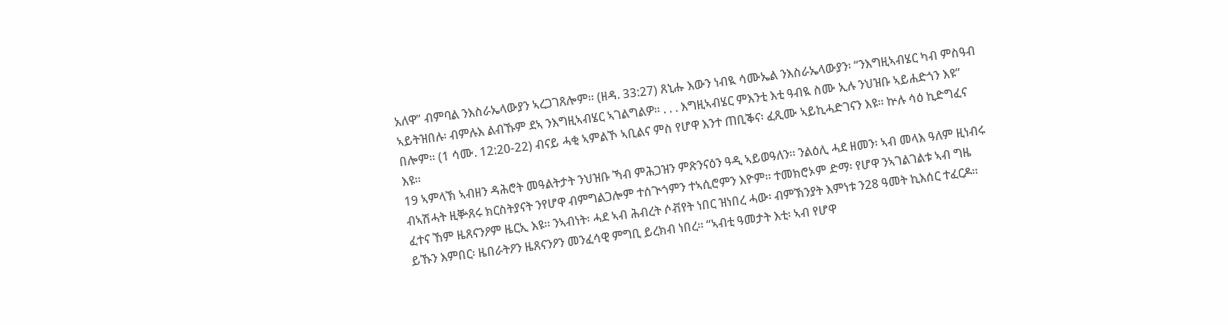አለዋ” ብምባል ንእስራኤላውያን ኣረጋገጸሎም። (ዘዳ. 33:27) ጸኒሑ እውን ነብዪ ሳሙኤል ንእስራኤላውያን፡ “ንእግዚኣብሄር ካብ ምስዓብ ኣይትዝበሉ፡ ብምሉእ ልብኹም ደኣ ንእግዚኣብሄር ኣገልግልዎ። . . . እግዚኣብሄር ምእንቲ እቲ ዓብዪ ስሙ ኢሉ ንህዝቡ ኣይሐድጎን እዩ” በሎም። (1 ሳሙ. 12:20-22) ብናይ ሓቂ ኣምልኾ ኣቢልና ምስ የሆዋ እንተ ጠቢቕና፡ ፈጺሙ ኣይኪሓድገናን እዩ። ኵሉ ሳዕ ኪድግፈና እዩ።
19 ኣምላኽ ኣብዘን ዳሕሮት መዓልትታት ንህዝቡ ኻብ ምሕጋዝን ምጽንናዕን ዓዲ ኣይወዓለን። ንልዕሊ ሓደ ዘመን፡ ኣብ መላእ ዓለም ዚነብሩ ብኣሽሓት ዚቝጸሩ ክርስትያናት ንየሆዋ ብምግልጋሎም ተሰጒጎምን ተኣሲሮምን እዮም። ተመክሮኦም ድማ፡ የሆዋ ንኣገልገልቱ ኣብ ግዜ ፈተና ኸም ዜጸናንዖም ዜርኢ እዩ። ንኣብነት፡ ሓደ ኣብ ሕብረት ሶቭየት ነበር ዝነበረ ሓው፡ ብምኽንያት እምነቱ ን28 ዓመት ኪእሰር ተፈርዶ። ይኹን እምበር፡ ዜበራትዖን ዜጸናንዖን መንፈሳዊ ምግቢ ይረክብ ነበረ። “ኣብቲ ዓመታት እቲ፡ ኣብ የሆዋ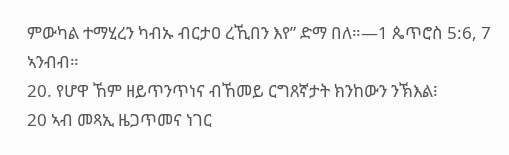ምውካል ተማሂረን ካብኡ ብርታዐ ረኺበን እየ” ድማ በለ።—1 ጴጥሮስ 5:6, 7 ኣንብብ።
20. የሆዋ ኸም ዘይጥንጥነና ብኸመይ ርግጸኛታት ክንከውን ንኽእል፧
20 ኣብ መጻኢ ዜጋጥመና ነገር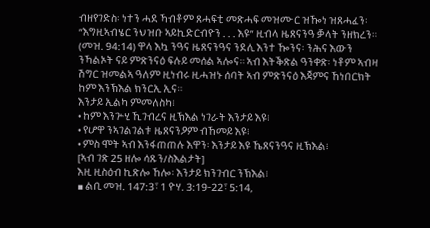ብዘየገድስ፡ ነተን ሓደ ኻብቶም ጸሓፍቲ መጽሓፍ መዝሙር ዝዀነ ዝጸሓፈን፡ “እግዚኣብሄር ንህዝቡ ኣይኪድርብዮን . . . እዩ” ዚብላ ዜጸናንዓ ቓላት ንዘክረን። (መዝ. 94:14) ዋላ እኳ ንዓና ዜጸናንዓና ንደሊ እንተ ዀንና፡ ንሕና እውን ንኻልኦት ናይ ምጽንናዕ ፍሉይ መሰል ኣሎና። ኣብ እትቕጽል ዓንቀጽ፡ ነቶም ኣብዛ ሽግር ዝመልኣ ዓለም ዚነብሩ ዚሓዝኑ ሰባት ኣብ ምጽንናዕ እጃምና ኸነበርክት ከም እንኽእል ክንርኢ ኢና።
እንታይ ኢልካ ምመለስካ፧
• ከም እንጕሂ ኺገብረና ዚኽእል ነገራት እንታይ እዩ፧
• የሆዋ ንኣገልገልቱ ዜጸናንዖም ብኸመይ እዩ፧
• ምስ ሞት ኣብ እንፋጠጠሉ እዋን፡ እንታይ እዩ ኼጸናንዓና ዚኽእል፧
[ኣብ ገጽ 25 ዘሎ ሳጹን/ስእልታት]
እዚ ዚስዕብ ኪጽሎ ኸሎ፡ እንታይ ክንገብር ንኽእል፧
▪ ልቢ መዝ. 147:3፣ 1 ዮሃ. 3:19-22፣ 5:14,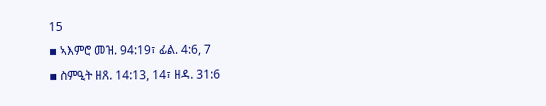15
▪ ኣእምሮ መዝ. 94:19፣ ፊል. 4:6, 7
▪ ስምዒት ዘጸ. 14:13, 14፣ ዘዳ. 31:6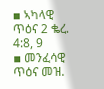▪ ኣካላዊ ጥዕና 2 ቈረ. 4:8, 9
▪ መንፈሳዊ ጥዕና መዝ.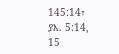145:14፣ ያእ. 5:14, 15